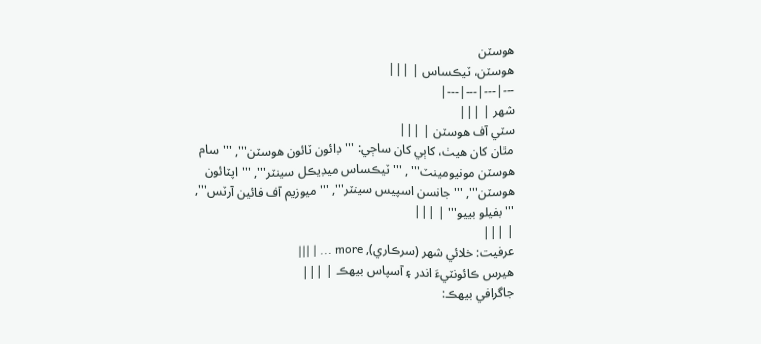ھوسٽن
ھوسٽن، ٽيڪساس | |||
---|---|---|---|
شھر | |||
سٽي آف ھوسٽن | |||
مٿان کان ھيٺ، کاٻي کان ساڄي: '''ڊائون ٽائون ھوسٽن''', '''سام ھوسٽن مونيومينٽ''' , '''ٽيڪساس ميڊيڪل سينٽر''', '''اپٽائون ھوسٽن''', '''جانسن اسپيس سينٽر''', '''ميوزيم آف فائين آرٽس''', '''بفيلو بييو''' | |||
| |||
عرفيت: خلائي شھر (سرڪاري), more ... | |||
ھيرس ڪائونٽيءَ اندر ۽ آسپاس بيھڪ | |||
جاگرافي بيهڪ: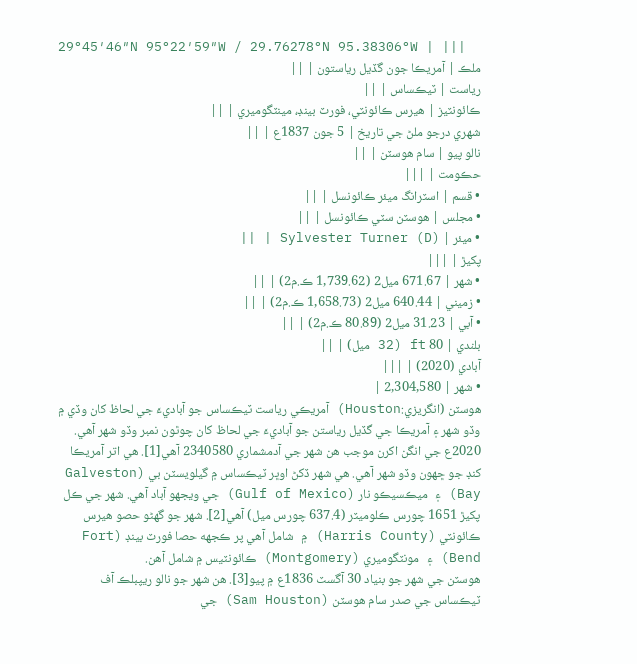29°45′46″N 95°22′59″W / 29.76278°N 95.38306°W | |||
ملڪ | آمريڪا جون گڏيل رياستون | ||
رياست | ٽيڪساس | ||
ڪائونٽيز | ھيرس ڪائونٽي، فورٽ بينڊ، مينٽگوميري | ||
شھري درجو ملڻ جي تاريخ | 5 جون 1837ع | ||
نالو پيو | سام ھوسٽن | ||
حڪومت | |||
• قسم | اسٽرانگ ميئر ڪائونسل | ||
• مجلس | ھوسٽن سٽي ڪائونسل | ||
• ميئر | Sylvester Turner (D) | ||
پکيڙ | |||
• شھر | 671.67 ميل2 (1,739.62 ڪ.م2) | ||
• زميني | 640.44 ميل2 (1,658.73 ڪ.م2) | ||
• آبي | 31.23 ميل2 (80.89 ڪ.م2) | ||
بلندي | 80 ft (32 ميل) | ||
آبادي (2020) | |||
• شھر | 2,304,580 |
ھوسٽن (انگريزي:Houston) آمريڪي رياست ٽيڪساس جو آباديءَ جي لحاظ کان وڏي ۾ وڏو شھر ۽ آمريڪا جي گڏيل رياستن جو آباديءَ جي لحاظ کان چوٿون نمبر وڏو شھر آھي. 2020ع جي انگن اکرن موجب ھن شھر جي آدمشماري 2340580 آھي[1]. ھي اتر آمريڪا کنڊ جو ڇھون وڏو شھر آھي. ھي شھر ڏکڻ اوڀر ٽيڪساس ۾ گيلويسٽن بي (Galveston Bay) ۽ ميڪسيڪو نار (Gulf of Mexico) جي ويجھو آباد آھي. شھر جي ڪل پکيڙ 1651 چورس ڪلوميٽر (637.4 چورس ميل) آھي[2]. شھر جو گھڻو حصو ھيرس ڪائونٽي (Harris County) ۾ شامل آھي پر ڪجهه حصا فورٽ بينڊ (Fort Bend) ۽ مونٽگوميري (Montgomery) ڪائونٽيس ۾ شامل آھن.
ھوسٽن جي شھر جو بنياد 30 آگسٽ 1836ع ۾ پيو[3]. ھن شھر جو نالو ريپبلڪ آف ٽيڪساس جي صدر سام ھوسٽن (Sam Houston) جي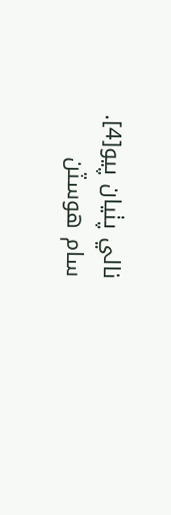نالي پٺيان پيو[4]. سام ھوسٽن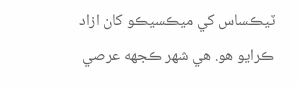ٽيڪساس کي ميڪسيڪو کان ازاد ڪرايو ھو. ھي شھر ڪجهه عرصي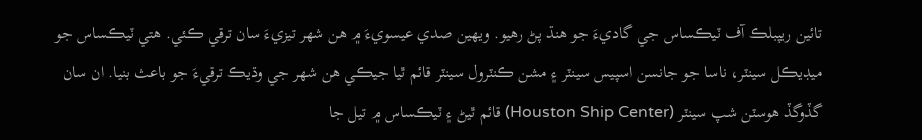تائين ريپبلڪ آف ٽيڪساس جي گاديءَ جو ھنڌ پڻ رھيو. ويھين صدي عيسويءَ ۾ ھن شھر تيزيءَ سان ترقي ڪئي. ھتي ٽيڪساس جو ميڊيڪل سينٽر، ناسا جو جانسن اسپيس سينٽر ۽ مشن ڪنٽرول سينٽر قائم ٿيا جيڪي ھن شھر جي وڌيڪ ترقيءَ جو باعث بنيا. ان سان گڏوگڏ ھوسٽن شپ سينٽر (Houston Ship Center) قائم ٿيڻ ۽ ٽيڪساس ۾ تيل جا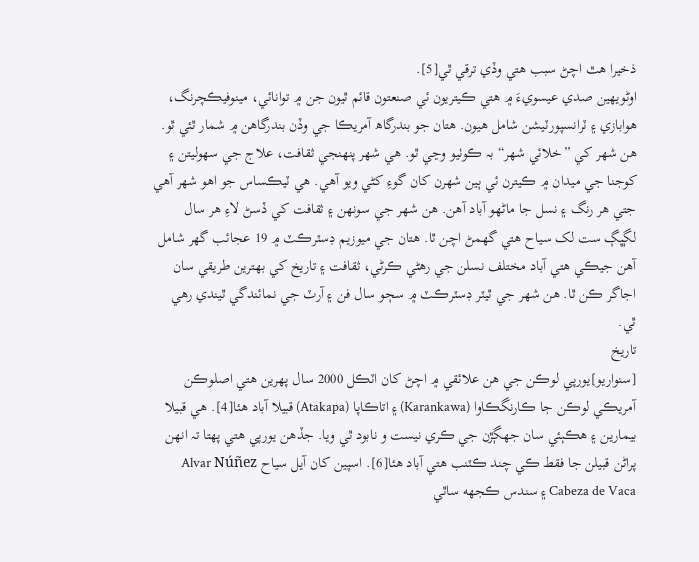ذخيرا ھٿ اچڻ سبب ھتي وڏي ترقي ٿي[5].
اوڻويھين صدي عيسويءَ ۾ ھتي ڪيتريون ئي صنعتون قائم ٿيون جن ۾ توانائي، مينوفيڪچرنگ، ھوابازي ۽ ٽرانسپورٽيشن شامل ھيون. ھتان جو بندرگاھ آمريڪا جي وڏن بندرگاھن ۾ شمار ٿئي ٿو. ھن شھر کي ”خلائي شھر“ بہ ڪوٺيو وڃي ٿو. ھي شھر پنھنجي ثقافت، علاج جي سھوليتن ۽ کوجنا جي ميدان ۾ ڪيترن ئي ٻين شھرن کان گوءِ کڻي ويو آھي. ھي ٽيڪساس جو اھو شھر آھي جتي ھر رنگ ۽ نسل جا ماڻھو آباد آھن. ھن شھر جي سونھن ۽ ثقافت کي ڏسڻ لاءِ ھر سال لڳڀڳ ست لک سياح ھتي گھمڻ اچن ٿا. ھتان جي ميوزيم ڊسٽرڪٽ ۾ 19 عجائب گھر شامل آھن جيڪي ھتي آباد مختلف نسلن جي رھڻي ڪرڻي، ثقافت ۽ تاريخ کي بھترين طريقي سان اجاگر ڪن ٿا. ھن شھر جي ٿيٽر ڊسٽرڪٽ ۾ سڄو سال فن ۽ آرٽ جي نمائندگي ٿيندي رھي ٿي.
تاريخ
[سنواريو]يورپي لوڪن جي ھن علائقي ۾ اچڻ کان اٽڪل 2000 سال پھرين ھتي اصلوڪن آمريڪي لوڪن جا ڪارنگڪاوا (Karankawa) ۽ اتاڪاپا (Atakapa) قبيلا آباد ھئا[4]. ھي قبيلا بيمارين ۽ ھڪٻئي سان جھڳڙن جي ڪري نيست و نابود ٿي ويا. جڏھن يورپي ھتي پھتا تہ انھن پراڻن قبيلن جا فقط ڪي چند ڪٽنب ھتي آباد ھئا[6]. اسپين کان آيل سياح Alvar Núñez Cabeza de Vaca ۽ سندس ڪجهه ساٿي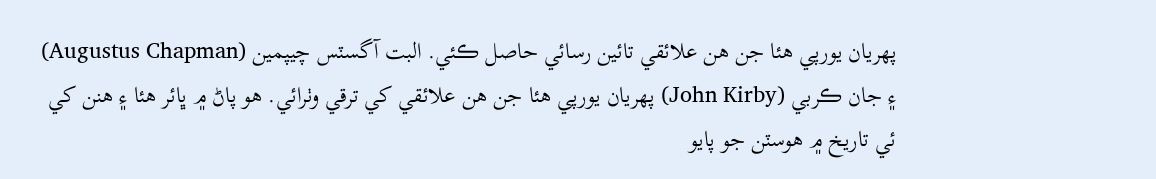پھريان يورپي ھئا جن ھن علائقي تائين رسائي حاصل ڪئي. البت آگسٽس چيپمين (Augustus Chapman) ۽ جان ڪربي (John Kirby) پھريان يورپي ھئا جن ھن علائقي کي ترقي وٺرائي. ھو پاڻ ۾ ڀائر ھئا ۽ ھنن کي ئي تاريخ ۾ ھوسٽن جو پايو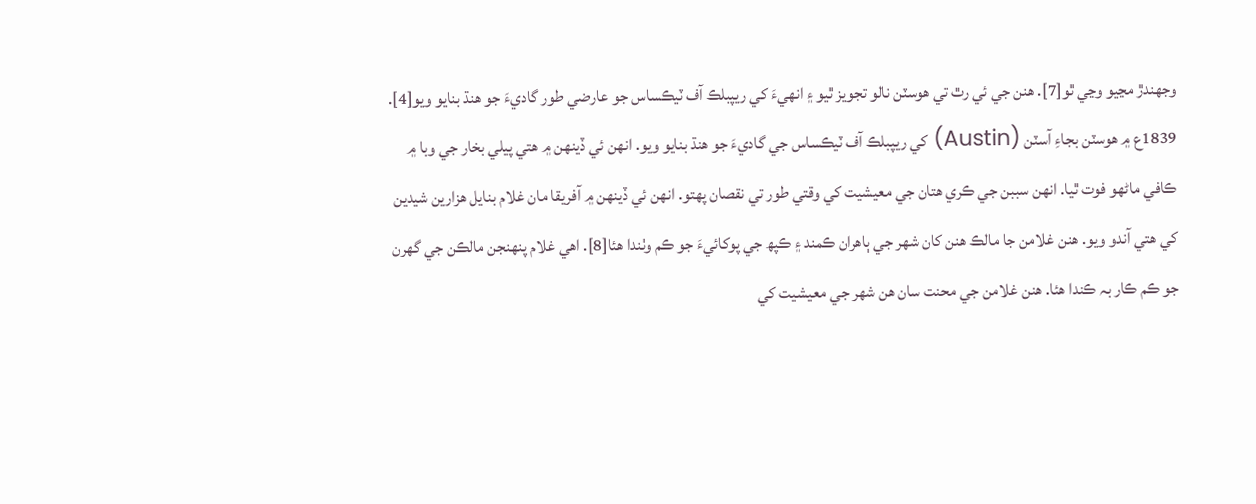وجھندڙ مڃيو وڃي ٿو[7]. ھنن جي ئي رٿ تي ھوسٽن نالو تجويز ٿيو ۽ انھيءَ کي ريپبلڪ آف ٽيڪساس جو عارضي طور گاديءَ جو ھنڌ بنايو ويو[4].
1839ع ۾ ھوسٽن بجاءِ آسٽن (Austin) کي ريپبلڪ آف ٽيڪساس جي گاديءَ جو ھنڌ بنايو ويو. انھن ئي ڏينھن ۾ ھتي پيلي بخار جي وبا ۾ ڪافي ماڻھو فوت ٿيا. انھن سببن جي ڪري ھتان جي معيشيت کي وقتي طور تي نقصان پھتو. انھن ئي ڏينھن ۾ آفريقا مان غلام بنايل ھزارين شيدين کي ھتي آندو ويو. ھنن غلامن جا مالڪ ھنن کان شھر جي ٻاھران ڪمند ۽ ڪپھ جي پوکائيءَ جو ڪم وٺندا ھئا[8]. اھي غلام پنھنجن مالڪن جي گھرن جو ڪم ڪار بہ ڪندا ھئا. ھنن غلامن جي محنت سان ھن شھر جي معيشيت کي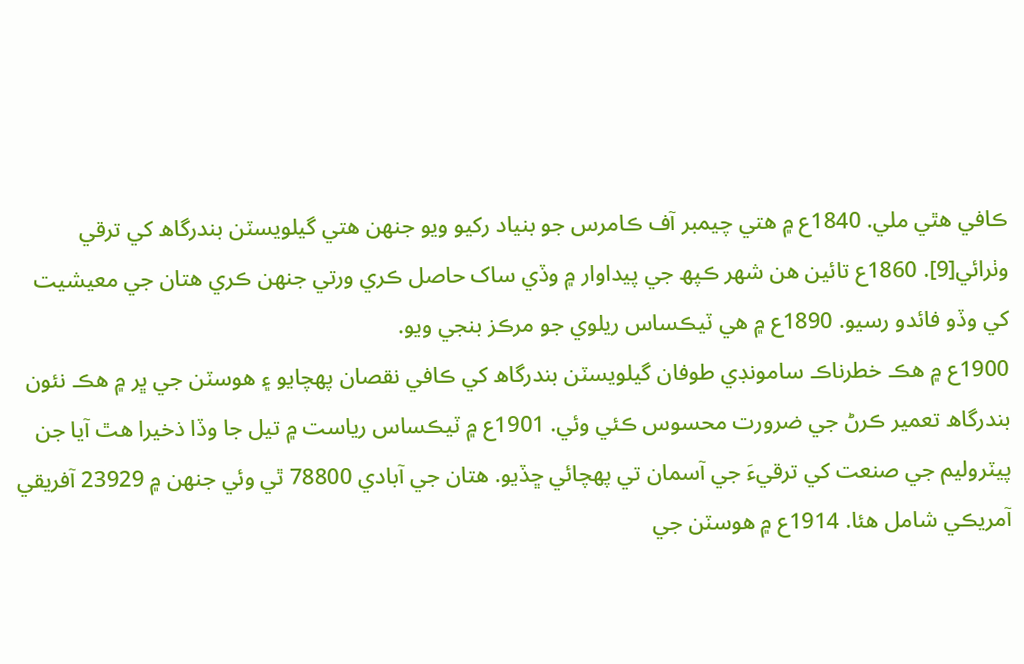ڪافي ھٿي ملي. 1840ع ۾ ھتي چيمبر آف ڪامرس جو بنياد رکيو ويو جنھن ھتي گيلويسٽن بندرگاھ کي ترقي وٺرائي[9]. 1860ع تائين ھن شھر ڪپھ جي پيداوار ۾ وڏي ساک حاصل ڪري ورتي جنھن ڪري ھتان جي معيشيت کي وڏو فائدو رسيو. 1890ع ۾ ھي ٽيڪساس ريلوي جو مرڪز بنجي ويو.
1900ع ۾ ھڪ خطرناڪ سامونڊي طوفان گيلويسٽن بندرگاھ کي ڪافي نقصان پھچايو ۽ ھوسٽن جي ڀر ۾ ھڪ نئون بندرگاھ تعمير ڪرڻ جي ضرورت محسوس ڪئي وئي. 1901ع ۾ ٽيڪساس رياست ۾ تيل جا وڏا ذخيرا ھٿ آيا جن پيٽروليم جي صنعت کي ترقيءَ جي آسمان تي پھچائي ڇڏيو. ھتان جي آبادي 78800 ٿي وئي جنھن ۾ 23929 آفريقي آمريڪي شامل ھئا. 1914ع ۾ ھوسٽن جي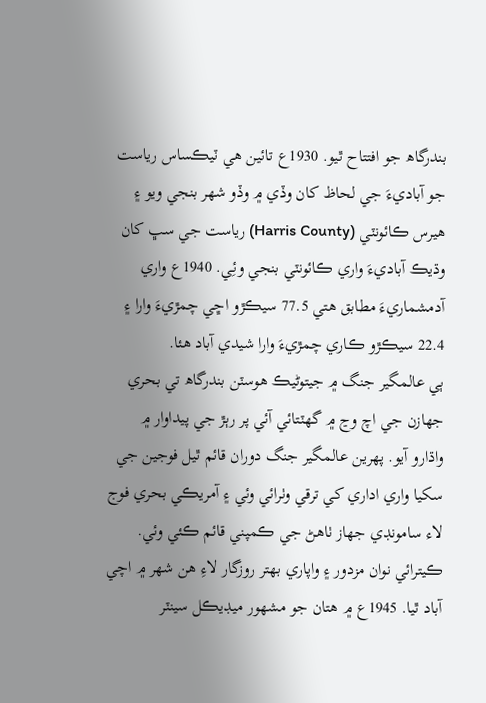بندرگاھ جو افتتاح ٿيو. 1930ع تائين ھي ٽيڪساس رياست جو آباديءَ جي لحاظ کان وڏي ۾ وڏو شھر بنجي ويو ۽ ھيرس ڪائونٽي (Harris County) رياست جي سڀ کان وڌيڪ آباديءَ واري ڪائونٽي بنجي وئِي. 1940ع واري آدمشماريءَ مطابق ھتي 77.5 سيڪڙو اڇي چمڙيءَ وارا ۽ 22.4 سيڪڙو ڪاري چمڙيءَ وارا شيدي آباد ھئا.
ٻي عالمگير جنگ ۾ جيتوڻيڪ ھوسٽن بندرگاھ تي بحري جھازن جي اچ وڃ ۾ گھٽتائي آئي پر رٻڙ جي پيداوار ۾ واڌارو آيو. پھرين عالمگير جنگ دوران قائم ٿيل فوجين جي سکيا واري اداري کي ترقي وٺرائي وئي ۽ آمريڪي بحري فوج لاء سامونڊي جھاز ٺاھڻ جي ڪمپني قائم ڪئي وئي. ڪيترائي نوان مزدور ۽ واپاري بھتر روزگار لاءِ ھن شھر ۾ اچي آباد ٿيا. 1945ع ۾ ھتان جو مشھور ميڊيڪل سينٽر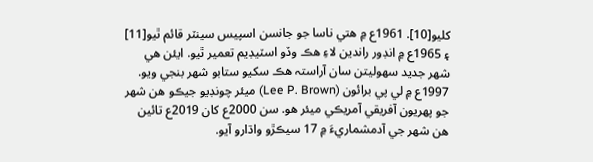کليو[10]. 1961ع ۾ ھتي ناسا جو جانسن اسپيس سينٽر قائم ٿيو[11] ۽ 1965ع ۾ انڊور راندين لاءِ ھڪ وڏو اسٽيڊيم تعمير ٿيو. ايئن ھي شھر جديد سھوليتن سان آراستہ ھڪ سکيو ستابو شھر بنجي ويو. 1997ع ۾ لي پي برائون (Lee P. Brown) ميئر چونڊيو جيڪو ھن شھر جو پھريون آفريقي آمريڪي ميئر ھو. سن 2000ع کان 2019ع تائين ھن شھر جي آدمشماريءَ ۾ 17 سيڪڙو واڌارو آيو.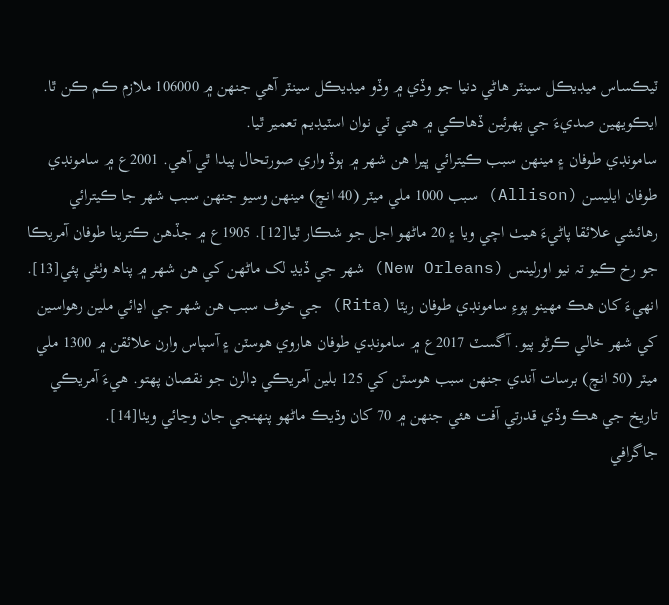ٽيڪساس ميڊيڪل سينٽر ھاڻي دنيا جو وڏي ۾ وڏو ميڊيڪل سينٽر آھي جنھن ۾ 106000 ملازم ڪم ڪن ٿا. ايڪويھين صديءَ جي پھرئين ڏھاڪي ۾ ھتي ٽي نوان اسٽيڊيم تعمير ٿيا.
سامونڊي طوفان ۽ مينھن سبب ڪيترائي ڀيرا ھن شھر ۾ ٻوڏ واري صورتحال پيدا ٿي آھي. 2001ع ۾ سامونڊي طوفان ايليسن (Allison) سبب 1000 ملي ميٽر (40 انچ) مينھن وسيو جنھن سبب شھر جا ڪيترائي رھائشي علائقا پاڻيءَ ھيٺ اچي ويا ۽ 20 ماڻھو اجل جو شڪار ٿيا[12]. 1905ع ۾ جڏھن ڪترينا طوفان آمريڪا جو رخ ڪيو تہ نيو اورلينس (New Orleans) شھر جي ڏيڍ لک ماڻھن کي ھن شھر ۾ پناھ وٺڻي پئي[13]. انھيءَ کان ھڪ مھينو پوءِ سامونڊي طوفان ريٽا (Rita) جي خوف سبب ھن شھر جي اڍائي ملين رھواسين کي شھر خالي ڪرڻو پيو. آگسٽ 2017ع ۾ سامونڊي طوفان ھاروي ھوسٽن ۽ آسپاس وارن علائقن ۾ 1300 ملي ميٽر (50 انچ) برسات آندي جنھن سبب ھوسٽن کي 125 بلين آمريڪي ڊالرن جو نقصان پھتو. ھيءَ آمريڪي تاريخ جي ھڪ وڏي قدرتي آفت ھئي جنھن ۾ 70 کان وڌيڪ ماڻھو پنھنجي جان وڃائي ويٺا[14].
جاگرافي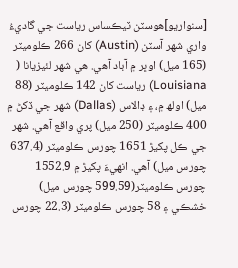[سنواريو]ھوسٽن ٽيڪساس رياست جي گاديءُ واري شھر آسٽن (Austin) کان 266 ڪلوميٽر (165 ميل) اوڀر ۾ آباد آھي. ھي شھر لئيزيانا ( Louisiana) رياست کان 142 ڪلوميٽر (88 ميل) اولھ ۾، ۽ ڊالاس (Dallas) شھر جي ڏکڻ ۾ 400 ڪلوميٽر (250 ميل) پري واقع آھي. شھر جي ڪل پکيڙ 1651 چورس ڪلوميٽر (637.4 چورس ميل) آھي. انھيءَ پکيڙ ۾ 1552.9 چورس ڪلوميٽر(599.59 چورس ميل) خشڪي ۽ 58 چورس ڪلوميٽر (22.3 چورس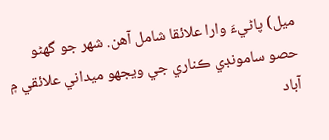ميل) پاڻيءَ وارا علائقا شامل آھن. شھر جو گھڻو حصو سامونڊي ڪناري جي ويجھو ميداني علائقي ۾ آباد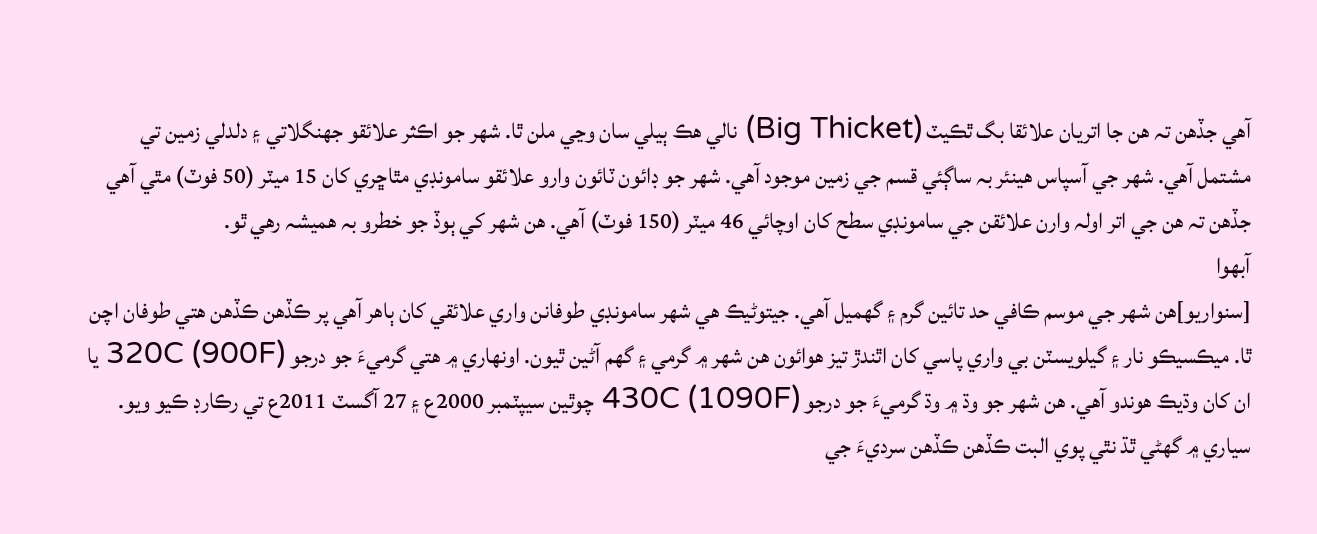آھي جڏھن تہ ھن جا اتريان علائقا بگ ٿڪيٽ (Big Thicket) نالي ھڪ ٻيلي سان وڃي ملن ٿا. شھر جو اڪثر علائقو جھنگلاتي ۽ دلدلي زمين تي مشتمل آھي. شھر جي آسپاس ھينئر بہ ساڳئي قسم جي زمين موجود آھي. شھر جو ڊائون ٽائون وارو علائقو سامونڊي مٿاڇري کان 15 ميٽر (50 فوٽ) مٿي آھي جڏھن تہ ھن جي اتر اولہ وارن علائقن جي سامونڊي سطح کان اوچائي 46 ميٽر (150 فوٽ) آھي. ھن شھر کي ٻوڏ جو خطرو بہ ھميشہ رھي ٿو.
آبھوا
[سنواريو]ھن شھر جي موسم ڪافي حد تائين گرم ۽ گھميل آھي. جيتوڻيڪ ھي شھر سامونڊي طوفانن واري علائقي کان ٻاھر آھي پر ڪڏھن ڪڏھن ھتي طوفان اچن ٿا. ميڪسيڪو نار ۽ گيلويسٽن بي واري پاسي کان اٿندڙ تيز ھوائون ھن شھر ۾ گرمي ۽ گھم آڻين ٿيون. اونھاري ۾ ھتي گرميءَ جو درجو 320C (900F) يا ان کان وڌيڪ ھوندو آھي. ھن شھر جو وڌ ۾ وڌ گرميءَ جو درجو 430C (1090F) چوٿين سيپٽمبر 2000ع ۽ 27 آگسٽ 2011ع تي رڪارڊ ڪيو ويو. سياري ۾ گھڻي ٿڌ نٿي پوي البت ڪڏھن ڪڏھن سرديءَ جي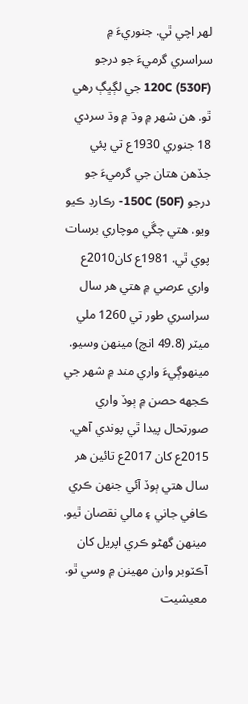لھر اچي ٿي. جنوريءَ ۾ سراسري گرميءَ جو درجو (530F) 120C جي لڳڀڳ رھي ٿو. ھن شھر ۾ وڌ ۾ وڌ سردي 18 جنوري 1930ع تي پئي جڏھن ھتان جي گرميءَ جو درجو (50F) 150C- رڪارڊ ڪيو ويو. ھتي چڱي موچاري برسات پوي ٿي. 1981ع کان2010ع واري عرصي ۾ ھتي ھر سال سراسري طور تي 1260 ملي ميٽر (49.8 انچ) مينھن وسيو. مينھوڳيءَ واري مند ۾ شھر جي ڪجهه حصن ۾ ٻوڏ واري صورتحال پيدا ٿي پوندي آھي. 2015ع کان 2017ع تائين ھر سال ھتي ٻوڏ آئي جنھن ڪري ڪافي جاني ۽ مالي نقصان ٿيو. مينھن گھڻو ڪري اپريل کان آڪٽوبر وارن مھينن ۾ وسي ٿو.
معيشيت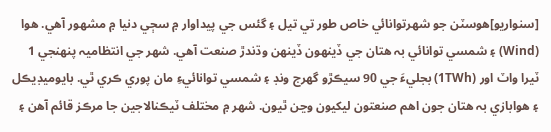[سنواريو]ھوسٽن جو شھرتوانائي خاص طور تي تيل ۽ گئس جي پيداوار ۾ سڄي دنيا ۾ مشھور آھي. ھوا (Wind) ۽ شمسي توانائي بہ ھتان جي ڏينھون ڏينھن وڌندڙ صنعت آھي. شھر جي انتظاميہ پنھنجي 1 ٽيرا واٽ اور (1TWh) بجليءَ جي 90 سيڪڙو گھرج ونڊ ۽ شمسي توانائيءِ مان پوري ڪري ٿي. بايوميڊيڪل ۽ ھوابازي بہ ھتان جون اھم صنعتون ليکيون وڃن ٿيون. شھر ۾ مختلف ٽيڪنالاجين جا مرڪز قائم آھن ۽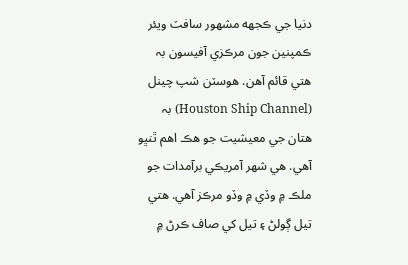دنيا جي ڪجهه مشھور سافٽ ويئر ڪمپنين جون مرڪزي آفيسون بہ ھتي قائم آھن. ھوسٽن شپ چينل (Houston Ship Channel) بہ ھتان جي معيشيت جو ھڪ اھم ٿنڀو آھي. ھي شھر آمريڪي برآمدات جو ملڪ ۾ وڏي ۾ وڏو مرڪز آھي. ھتي تيل ڳولڻ ۽ تيل کي صاف ڪرڻ ۾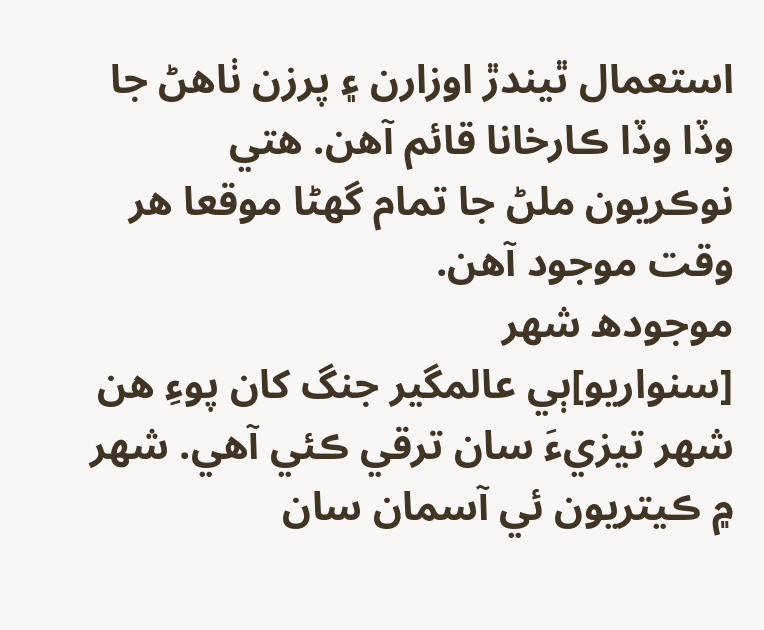استعمال ٿيندڙ اوزارن ۽ پرزن ٺاھڻ جا وڏا وڏا ڪارخانا قائم آھن. ھتي نوڪريون ملڻ جا تمام گھڻا موقعا ھر وقت موجود آھن.
موجودھ شھر
[سنواريو]ٻي عالمگير جنگ کان پوءِ ھن شھر تيزيءَ سان ترقي ڪئي آھي. شھر ۾ ڪيتريون ئي آسمان سان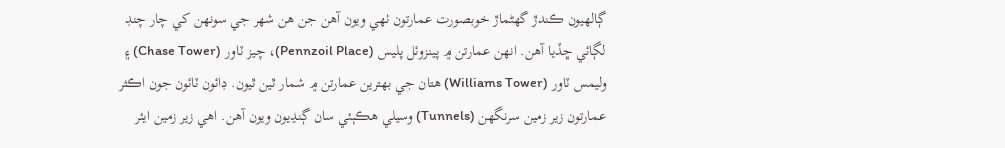ڳالھيون ڪندڙ گھڻماڙ خوبصورت عمارتون ٺھي ويون آھن جن ھن شھر جي سونھن کي چار چنڊ لڳائي ڇڏيا آھن. انھن عمارتن ۾ پينزوئل پليس (Pennzoil Place)، چيز ٽاور (Chase Tower) ۽ وليمس ٽاور (Williams Tower) ھتان جي بھترين عمارتن ۾ شمار ٿين ٿيون. ڊائون ٽائون جون اڪثر عمارتون زير زمين سرنگھن (Tunnels) وسيلي ھڪٻئي سان ڳنڍيون ويون آھن. اھي زير زمين ايئر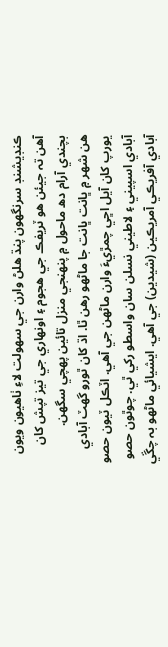ڪنڊيشنڊ سرنگھون پنڌ ھلڻ وارن جي سھولت لاءِ ٺاھيون ويون آھن تہ جيئن ھو ٽريفڪ جي ھجوم ۽ اونھاري جي تيز تپش کان بچندي آرام دھ ماحول ۾ پنھنجي منزل تائين پھچي سگھن.
ھن شھر ۾ ڀانت ڀانت جا ماڻھو رھن ٿا. اڌ کان ٿورو گھٽ آبادي يورپ کان آيل اڇي چمڙيءَ وارن ماڻھن جي آھي. اٽڪل ٽيون حصو آبادي اسپيني ۽ لاطيني نسلن سان واسطو رکي ٿي. چوٿون حصو آبادي آفريڪي آمريڪين (شيدين) جي آھي. ايشيائي ماڻھو بہ چڱي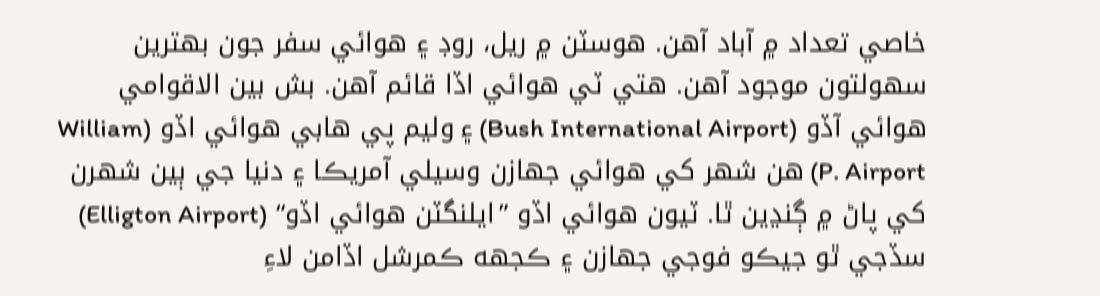خاصي تعداد ۾ آباد آھن. ھوسٽن ۾ ريل، روڊ ۽ ھوائي سفر جون بھترين سھولتون موجود آھن. ھتي ٽي ھوائي اڏا قائم آھن. بش بين الاقوامي ھوائي آڏو (Bush International Airport) ۽ وليم پي ھابي ھوائي اڏو (William P. Airport) ھن شھر کي ھوائي جھازن وسيلي آمريڪا ۽ دنيا جي ٻين شھرن کي پاڻ ۾ ڳنڍين ٿا. ٽيون ھوائي اڏو ”ايلنگٽن ھوائي اڏو“ (Elligton Airport) سڏجي ٿو جيڪو فوجي جھازن ۽ ڪجهه ڪمرشل اڏامن لاءِ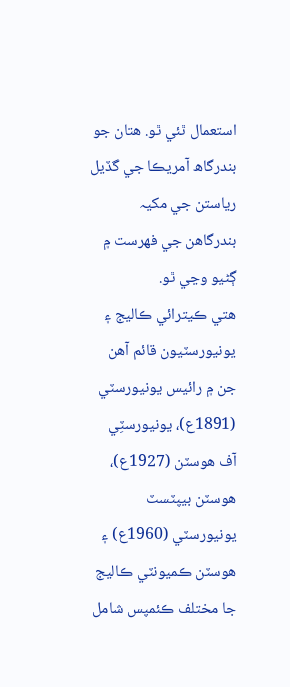استعمال ٿئي ٿو. ھتان جو بندرگاھ آمريڪا جي گڏيل رياستن جي مکيہ بندرگاھن جي فھرست ۾ ڳڻيو وڃي ٿو.
ھتي ڪيترائي ڪاليج ۽ يونيورسٽيون قائم آھن جن ۾ رائيس يونيورسٽي (1891ع)، يونيورسٽِي آف ھوسٽن (1927ع)، ھوسٽن بيپٽسٽ يونيورسٽي (1960ع) ۽ ھوسٽن ڪميونٽي ڪاليج جا مختلف ڪئمپس شامل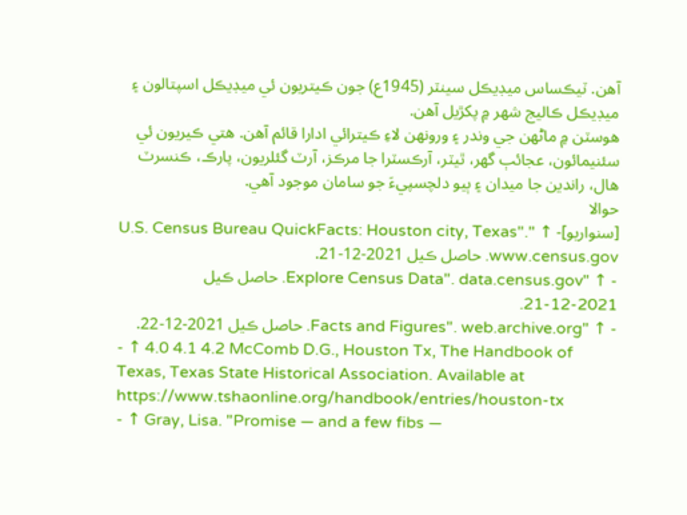آھن. ٽيڪساس ميڊيڪل سينٽر (1945ع) جون ڪيتريون ئي ميڊيڪل اسپتالون ۽ ميڊيڪل ڪاليج شھر ۾ پکڙيل آھن.
ھوسٽن ۾ ماڻھن جي وندر ۽ ورونھن لاءِ ڪيترائي ادارا قائم آھن. ھتي ڪيريون ئي سئنيمائون، عجائٻ گھر، ٿيٽر، آرڪسٽرا جا مرڪز، آرٽ گئلريون، پارڪ، ڪنسرٽ ھال، راندين جا ميدان ۽ ٻيو دلچسپيءَ جو سامان موجود آھي.
حوالا
[سنواريو]- ↑ "U.S. Census Bureau QuickFacts: Houston city, Texas". www.census.gov. حاصل ڪيل 2021-12-21.
- ↑ "Explore Census Data". data.census.gov. حاصل ڪيل 2021-12-21.
- ↑ "Facts and Figures". web.archive.org. حاصل ڪيل 2021-12-22.
- ↑ 4.0 4.1 4.2 McComb D.G., Houston Tx, The Handbook of Texas, Texas State Historical Association. Available at https://www.tshaonline.org/handbook/entries/houston-tx
- ↑ Gray, Lisa. "Promise — and a few fibs —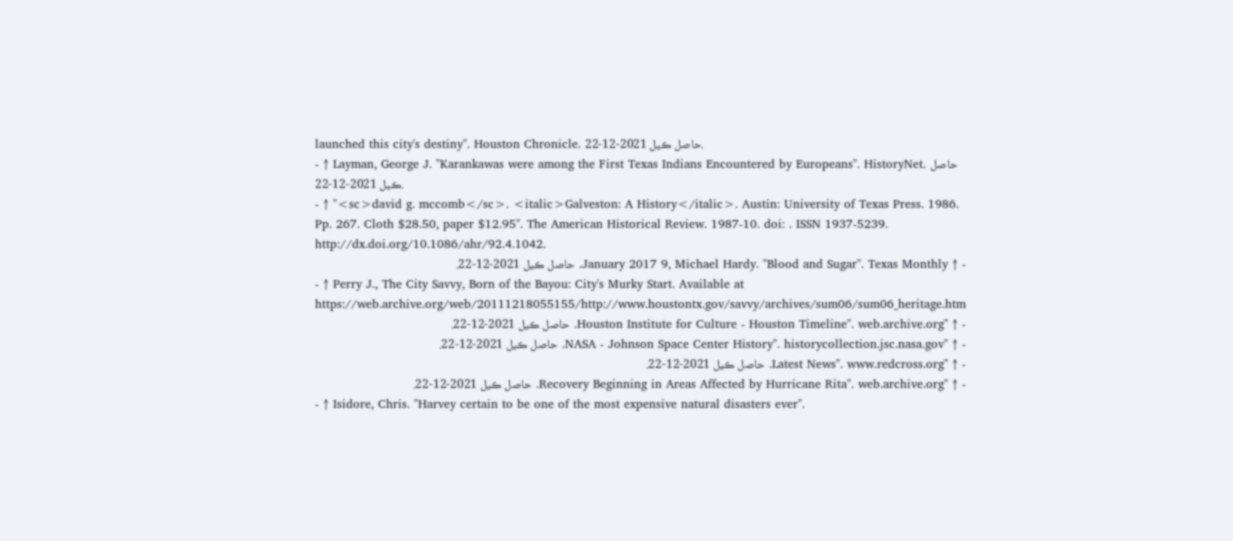launched this city's destiny". Houston Chronicle. حاصل ڪيل 2021-12-22.
- ↑ Layman, George J. "Karankawas were among the First Texas Indians Encountered by Europeans". HistoryNet. حاصل ڪيل 2021-12-22.
- ↑ "<sc>david g. mccomb</sc>. <italic>Galveston: A History</italic>. Austin: University of Texas Press. 1986. Pp. 267. Cloth $28.50, paper $12.95". The American Historical Review. 1987-10. doi: . ISSN 1937-5239. http://dx.doi.org/10.1086/ahr/92.4.1042.
- ↑ January 2017 9, Michael Hardy. "Blood and Sugar". Texas Monthly. حاصل ڪيل 2021-12-22.
- ↑ Perry J., The City Savvy, Born of the Bayou: City's Murky Start. Available at https://web.archive.org/web/20111218055155/http://www.houstontx.gov/savvy/archives/sum06/sum06_heritage.htm
- ↑ "Houston Institute for Culture - Houston Timeline". web.archive.org. حاصل ڪيل 2021-12-22.
- ↑ "NASA - Johnson Space Center History". historycollection.jsc.nasa.gov. حاصل ڪيل 2021-12-22.
- ↑ "Latest News". www.redcross.org. حاصل ڪيل 2021-12-22.
- ↑ "Recovery Beginning in Areas Affected by Hurricane Rita". web.archive.org. حاصل ڪيل 2021-12-22.
- ↑ Isidore, Chris. "Harvey certain to be one of the most expensive natural disasters ever".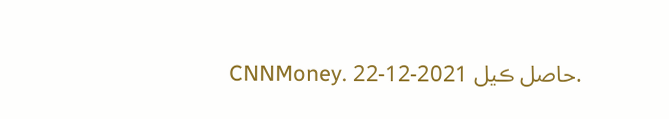CNNMoney. حاصل ڪيل 2021-12-22.